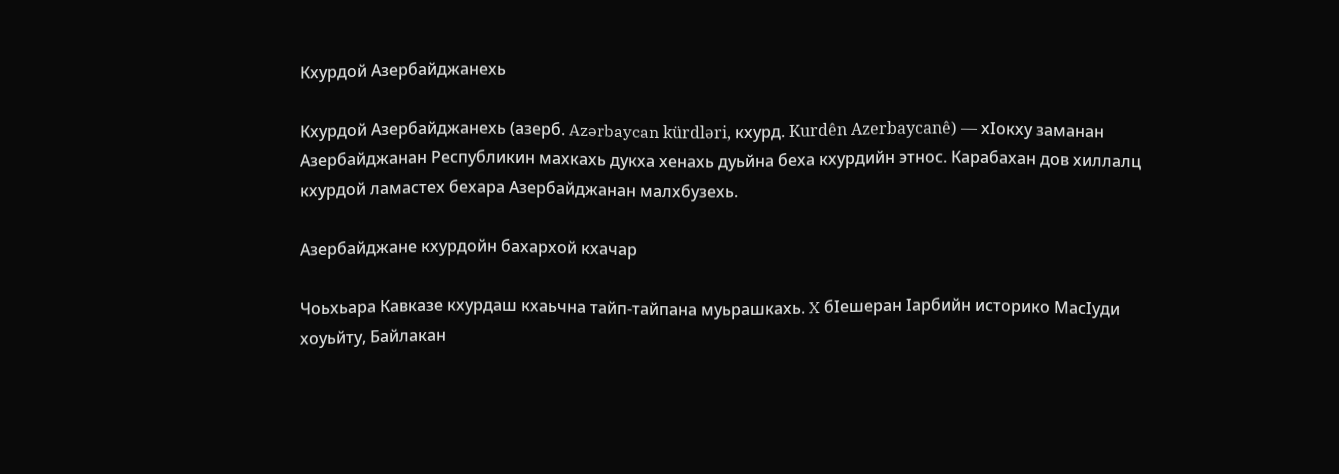Кхурдой Азербайджанехь

Кхурдой Азербайджанехь (азерб. Azərbaycan kürdləri, кхурд. Kurdên Azerbaycanê) — хӀокху заманан Азербайджанан Республикин махкахь дукха хенахь дуьйна беха кхурдийн этнос. Карабахан дов хиллалц кхурдой ламастех бехара Азербайджанан малхбузехь.

Азербайджане кхурдойн бахархой кхачар

Чоьхьара Кавказе кхурдаш кхаьчна тайп-тайпана муьрашкахь. X бӀешеран Ӏарбийн историко МасӀуди хоуьйту, Байлакан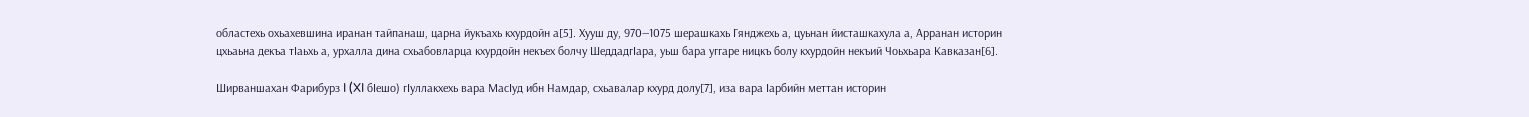областехь охьахевшина иранан тайпанаш, царна йукъахь кхурдойн а[5]. Хууш ду, 970—1075 шерашкахь Гянджехь а, цуьнан йисташкахула а, Арранан историн цхьаьна декъа тӀаьхь а, урхалла дина схьабовларца кхурдойн некъех болчу ШеддадгӀара, уьш бара уггаре ницкъ болу кхурдойн некъий Чоьхьара Кавказан[6].

Ширваншахан Фарибурз I (XI бӀешо) гӀуллакхехь вара МасӀуд ибн Намдар, схьавалар кхурд долу[7], иза вара Ӏарбийн меттан историн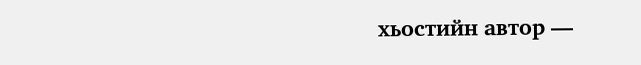хьостийн автор —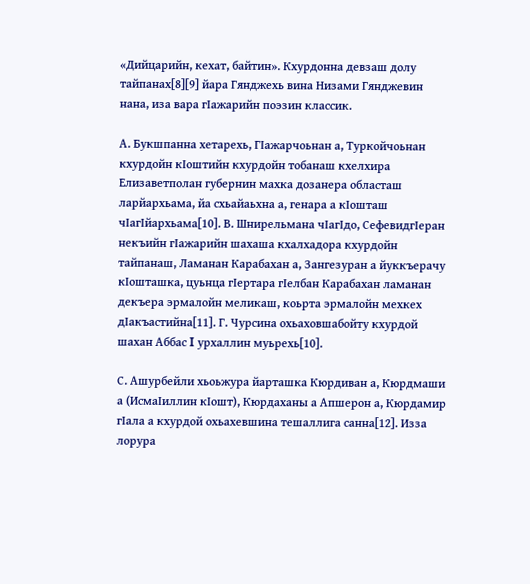«Дийцарийн, кехат, байтин». Кхурдонна девзаш долу тайпанах[8][9] йара Гянджехь вина Низами Гянджевин нана, иза вара гӀажарийн поэзин классик.

А. Букшпанна хетарехь, ГӀажарчоьнан а, Туркойчоьнан кхурдойн кӀоштийн кхурдойн тобанаш кхелхира Елизаветполан губернин махка дозанера областаш ларйархьама, йа схьайаьхна а, генара а кӀошташ чӀагӀйархьама[10]. В. Шнирельмана чӀагӀдо, СефевидгӀеран некъийн гӀажарийн шахаша кхалхадора кхурдойн тайпанаш, Ламанан Карабахан а, Зангезуран а йуккъерачу кӀошташка, цуьнца гӀертара гӀелбан Карабахан ламанан декъера эрмалойн меликаш, коьрта эрмалойн мехкех дӀакъастийна[11]. Г. Чурсина охьаховшабойту кхурдой шахан Аббас I урхаллин муьрехь[10].

С. Ашурбейли хьоьжура йарташка Кюрдиван а, Кюрдмаши а (ИсмаӀиллин кӀошт), Кюрдаханы а Апшерон а, Кюрдамир гӀала а кхурдой охьахевшина тешаллига санна[12]. Изза лорура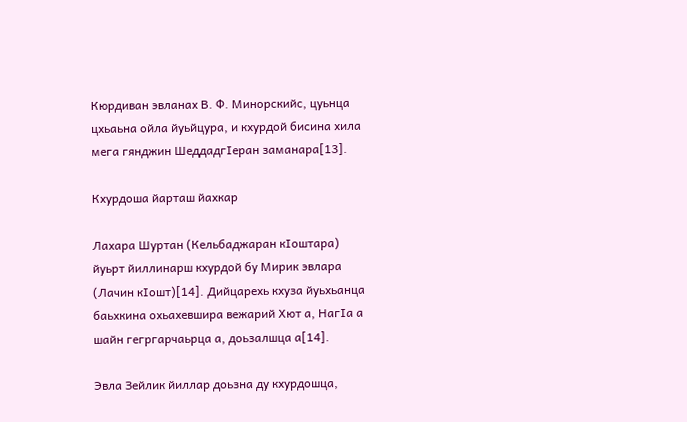Кюрдиван эвланах В. Ф. Минорскийс, цуьнца цхьаьна ойла йуьйцура, и кхурдой бисина хила мега гянджин ШеддадгӀеран заманара[13].

Кхурдоша йарташ йахкар

Лахара Шуртан (Кельбаджаран кӀоштара) йуьрт йиллинарш кхурдой бу Мирик эвлара (Лачин кӀошт)[14]. Дийцарехь кхуза йуьхьанца баьхкина охьахевшира вежарий Хют а, НагӀа а шайн гегргарчаьрца а, доьзалшца а[14].

Эвла Зейлик йиллар доьзна ду кхурдошца,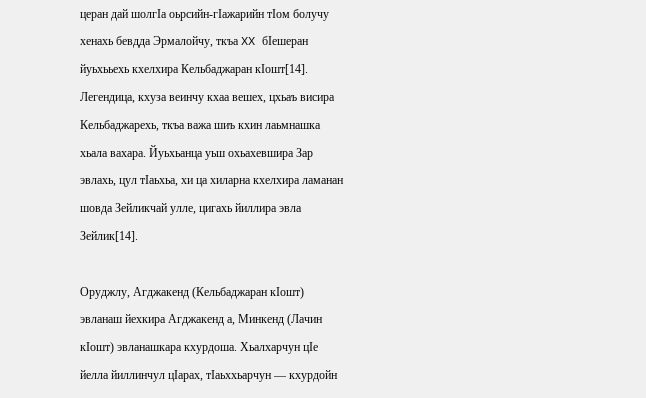церан дай шолгӀа оьрсийн-гӀажарийн тӀом болучу хенахь бевдда Эрмалойчу, ткъа XX бӀешеран йуьхььехь кхелхира Кельбаджаран кӀошт[14]. Легендица, кхуза веинчу кхаа вешех, цхьаъ висира Кельбаджарехь, ткъа важа шиъ кхин лаьмнашка хьала вахара. Йуьхьанца уьш охьахевшира Зар эвлахь, цул тӀаьхьа, хи ца хиларна кхелхира ламанан шовда Зейликчай улле, цигахь йиллира эвла Зейлик[14].

Оруджлу, Агджакенд (Кельбаджаран кӀошт) эвланаш йехкира Агджакенд а, Минкенд (Лачин кӀошт) эвланашкара кхурдоша. Хьалхарчун цӀе йелла йиллинчул цӀарах, тӀаьххьарчун — кхурдойн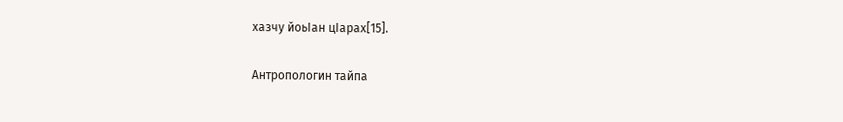хазчу йоьӀан цӀарах[15].

Антропологин тайпа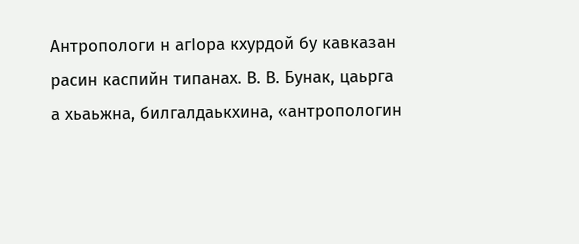Антропологи н агӀора кхурдой бу кавказан расин каспийн типанах. В. В. Бунак, цаьрга а хьаьжна, билгалдаькхина, «антропологин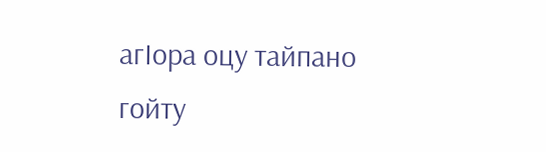агӀора оцу тайпано гойту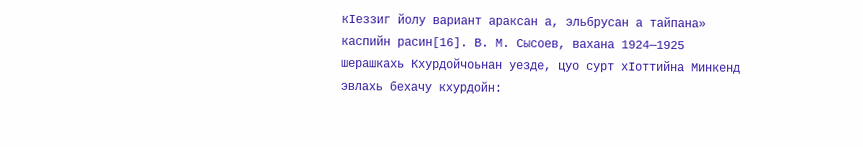кӀеззиг йолу вариант араксан а, эльбрусан а тайпана» каспийн расин[16]. В. М. Сысоев, вахана 1924—1925 шерашкахь Кхурдойчоьнан уезде, цуо сурт хӀоттийна Минкенд эвлахь бехачу кхурдойн: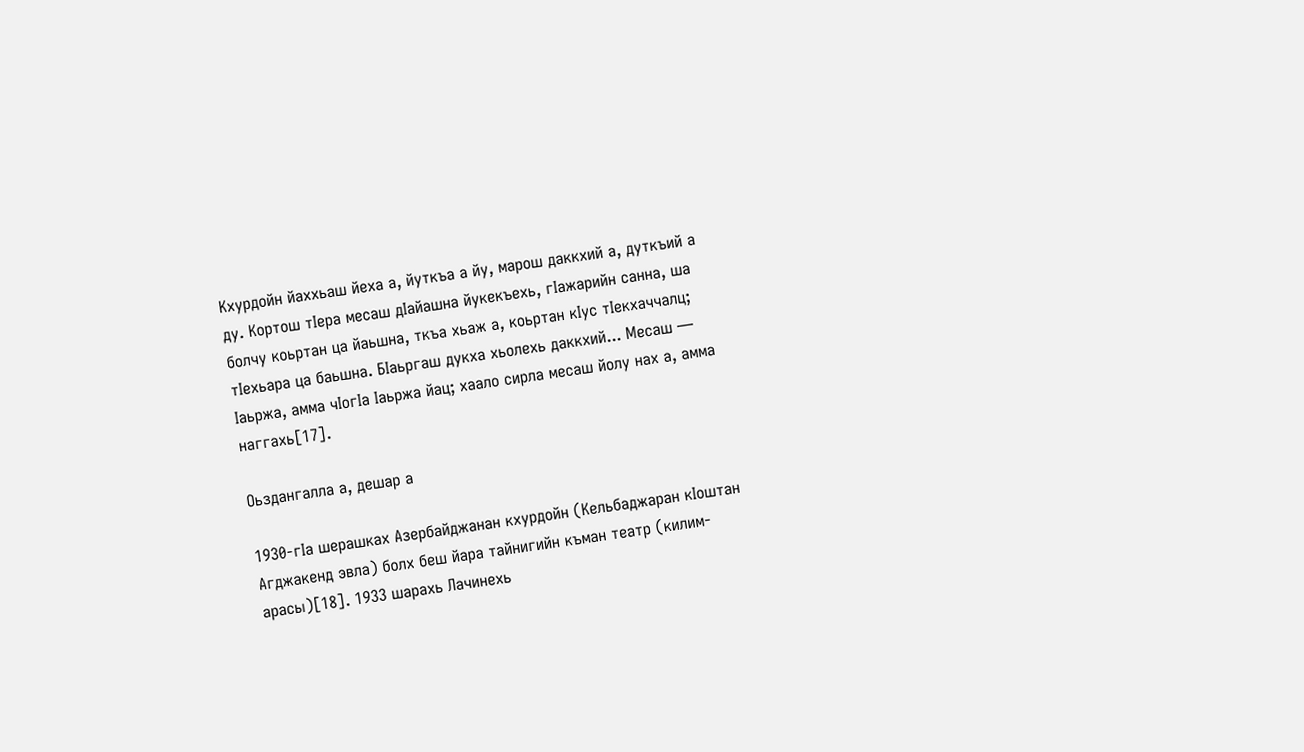Кхурдойн йаххьаш йеха а, йуткъа а йу, марош даккхий а, дуткъий а ду. Кортош тӀера месаш дӀайашна йукекъехь, гӀажарийн санна, ша болчу коьртан ца йаьшна, ткъа хьаж а, коьртан кӀус тӀекхаччалц; тӀехьара ца баьшна. БӀаьргаш дукха хьолехь даккхий... Месаш — Ӏаьржа, амма чӀогӀа Ӏаьржа йац; хаало сирла месаш йолу нах а, амма наггахь[17].

Оьздангалла а, дешар а

1930-гӀа шерашках Азербайджанан кхурдойн (Кельбаджаран кӀоштан Агджакенд эвла) болх беш йара тайнигийн къман театр (килим-арасы)[18]. 1933 шарахь Лачинехь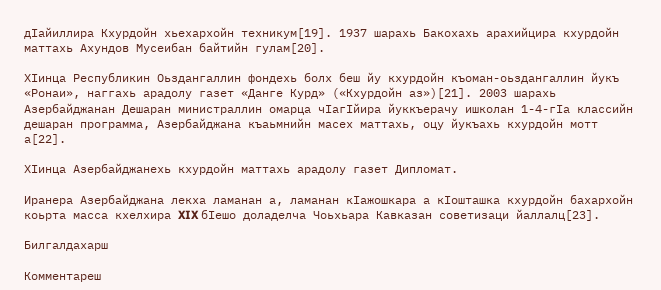дӀайиллира Кхурдойн хьехархойн техникум[19]. 1937 шарахь Бакохахь арахийцира кхурдойн маттахь Ахундов Мусеибан байтийн гулам[20].

ХӀинца Республикин Оьздангаллин фондехь болх беш йу кхурдойн къоман-оьздангаллин йукъ «Ронаи», наггахь арадолу газет «Данге Курд» («Кхурдойн аз»)[21]. 2003 шарахь Азербайджанан Дешаран министраллин омарца чӀагӀйира йуккъерачу ишколан 1-4-гӀа классийн дешаран программа, Азербайджана къаьмнийн масех маттахь, оцу йукъахь кхурдойн мотт а[22].

ХӀинца Азербайджанехь кхурдойн маттахь арадолу газет Дипломат.

Иранера Азербайджана лекха ламанан а, ламанан кӀажошкара а кӀошташка кхурдойн бахархойн коьрта масса кхелхира XIX бӀешо доладелча Чоьхьара Кавказан советизаци йаллалц[23].

Билгалдахарш

Комментареш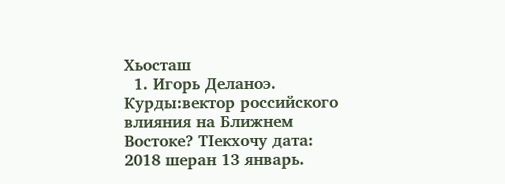Хьосташ
  1. Игорь Деланоэ. Курды:вектор российского влияния на Ближнем Востоке? ТӀекхочу дата: 2018 шеран 13 январь.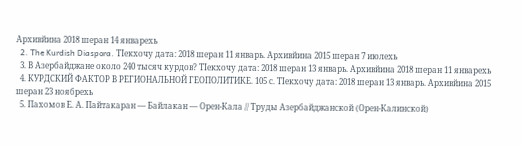Архивйина 2018 шеран 14 январехь
  2. The Kurdish Diaspora. ТӀекхочу дата: 2018 шеран 11 январь. Архивйина 2015 шеран 7 июлехь
  3. В Азербайджане около 240 тысяч курдов? ТӀекхочу дата: 2018 шеран 13 январь. Архивйина 2018 шеран 11 январехь
  4. КУРДСКИЙ ФАКТОР В РЕГИОНАЛЬНОЙ ГЕОПОЛИТИКЕ. 105 с. ТӀекхочу дата: 2018 шеран 13 январь. Архивйина 2015 шеран 23 ноябрехь
  5. Пахомов Е. А. Пайтакаран — Байлакан — Орен-Кала // Труды Азербайджанской (Орен-Калинской)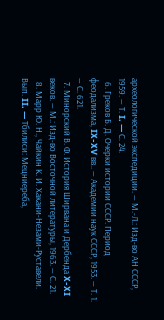археологической экспедиции. — М.-Л.: Изд-во АН СССР, 1959. — Т. I. — С. 24.
  6. Греков Б. Д. Очерки истории СССР. Период феодализма, IX-XV вв.. — Академии наук СССР, 1953. — Т. 1. — С. 621.
  7. Минорский В. Ф. История Ширвана и Дербенда X-XI веков. — М.: Изд-во Восточной литературы, 1963. — С. 21.
  8. Марр Ю. Н., Чайкин К. И. Хакани-Незами-Руставели. Вып. II. — Тбилиси: Мецниереба,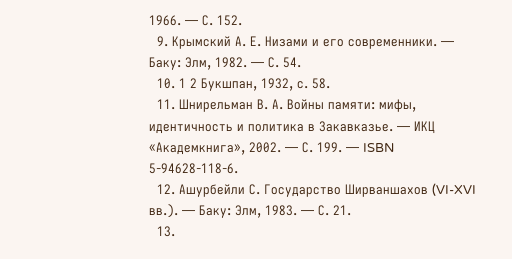1966. — С. 152.
  9. Крымский А. Е. Низами и его современники. — Баку: Элм, 1982. — С. 54.
  10. 1 2 Букшпан, 1932, с. 58.
  11. Шнирельман В. А. Войны памяти: мифы, идентичность и политика в Закавказье. — ИКЦ «Академкнига», 2002. — С. 199. — ISBN 5-94628-118-6.
  12. Ашурбейли С. Государство Ширваншахов (VI-XVI вв.). — Баку: Элм, 1983. — С. 21.
  13.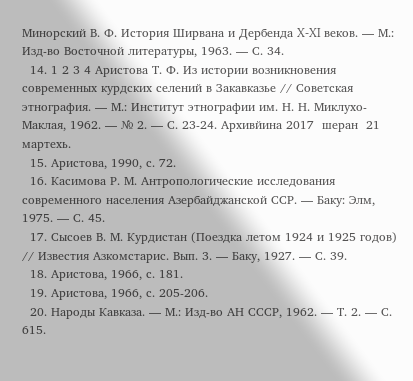Минорский В. Ф. История Ширвана и Дербенда X-XI веков. — М.: Изд-во Восточной литературы, 1963. — С. 34.
  14. 1 2 3 4 Аристова Т. Ф. Из истории возникновения современных курдских селений в Закавказье // Советская этнография. — М.: Институт этнографии им. Н. Н. Миклухо-Маклая, 1962. — № 2. — С. 23-24. Архивйина 2017  шеран  21 мартехь.
  15. Аристова, 1990, с. 72.
  16. Касимова Р. М. Антропологические исследования современного населения Азербайджанской ССР. — Баку: Элм, 1975. — С. 45.
  17. Сысоев В. М. Курдистан (Поездка летом 1924 и 1925 годов) // Известия Азкомстарис. Вып. 3. — Баку, 1927. — С. 39.
  18. Аристова, 1966, с. 181.
  19. Аристова, 1966, с. 205-206.
  20. Народы Кавказа. — М.: Изд-во АН СССР, 1962. — Т. 2. — С. 615.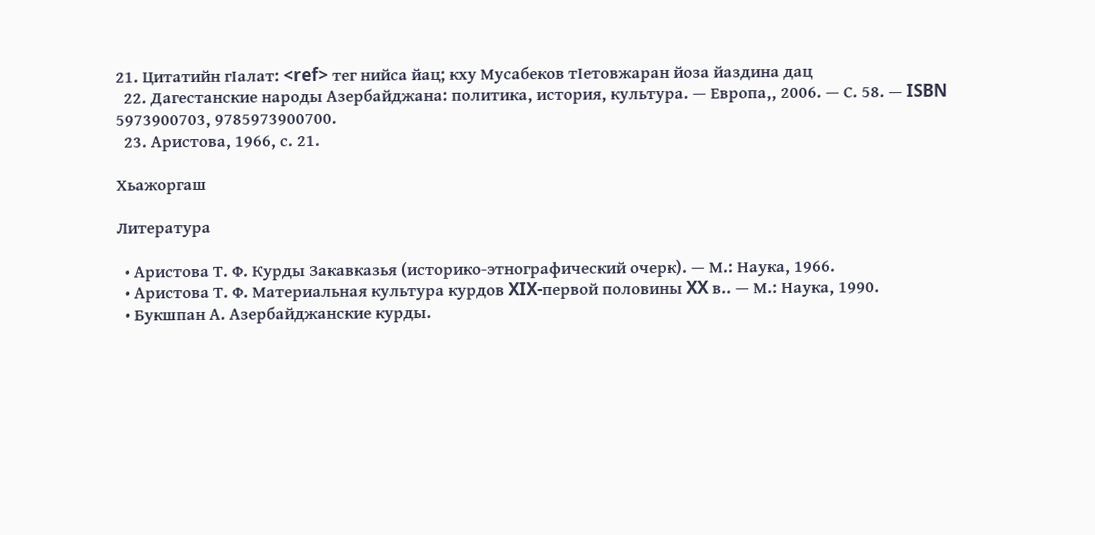21. Цитатийн гӀалат: <ref> тег нийса йац; кху Мусабеков тIетовжаран йоза йаздина дац
  22. Дагестанские народы Азербайджана: политика, история, культура. — Европа,, 2006. — С. 58. — ISBN 5973900703, 9785973900700.
  23. Аристова, 1966, с. 21.

Хьажоргаш

Литература

  • Аристова Т. Ф. Курды Закавказья (историко-этнографический очерк). — М.: Наука, 1966.
  • Аристова Т. Ф. Материальная культура курдов XIX-первой половины XX в.. — М.: Наука, 1990.
  • Букшпан А. Азербайджанские курды.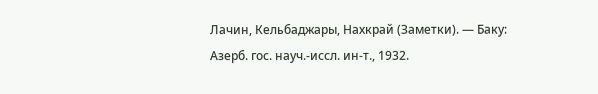Лачин, Кельбаджары, Нахкрай (Заметки). — Баку: Азерб. гос. науч.-иссл. ин-т., 1932.